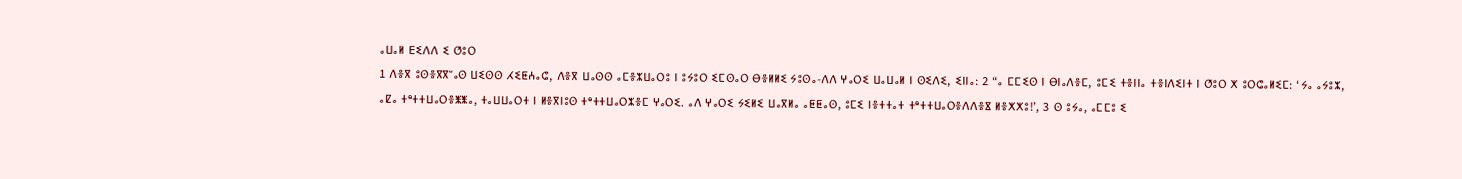ⴰⵡⴰⵍ ⴹⵉⴷⴷ ⵉ ⵚⵓⵔ
1 ⴷⴻⴳ ⵓⵙⴻⴳⴳⵯⴰⵙ ⵡⵉⵙⵙ ⵃⵉⵟⵄⴰⵛ, ⴷⴻⴳ ⵡⴰⵙⵙ ⴰⵎⴻⵣⵡⴰⵔⵓ ⵏ ⵓⵢⵓⵔ ⵉⵎⵙⴰⵔ ⴱⴻⵍⵍⵉ ⵢⵓⵙⴰ-ⴷⴷ ⵖⴰⵔⵉ ⵡⴰⵡⴰⵍ ⵏ ⵙⵉⴷⵉ, ⵉⵏⵏⴰ: 2 “ⴰ ⵎⵎⵉⵙ ⵏ ⴱⵏⴰⴷⴻⵎ, ⵓⵎⵉ ⵜⴻⵏⵏⴰ ⵜⴻⵏⴷⵉⵏⵜ ⵏ ⵚⵓⵔ ⵅ ⵓⵔⵛⴰⵍⵉⵎ: ‘ⵢⴰ ⴰⵢⵓⵣ, ⴰⵇⴰ ⵜᵉⵜⵜⵡⴰⵔⴻⵥⵥⴰ, ⵜⴰⵡⵡⴰⵔⵜ ⵏ ⵍⴻⴳⵏⵓⵙ ⵜᵉⵜⵜⵡⴰⵔⵣⴻⵎ ⵖⴰⵔⵉ. ⴰⴷ ⵖⴰⵔⵉ ⵢⵉⵍⵉ ⵡⴰⴳⵍⴰ ⴰⵟⵟⴰⵙ, ⵓⵎⵉ ⵏⴻⵜⵜⴰⵜ ⵜᵉⵜⵜⵡⴰⵔⴻⴷⴷⴻⴵ ⵍⴻⵅⵅⵓ!’, 3 ⵙ ⵓⵢⴰ, ⴰⵎⵎⵓ ⵉ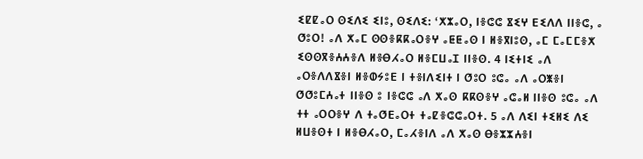ⵉⵇⵇⴰⵔ ⵙⵉⴷⵉ ⵉⵏⵓ, ⵙⵉⴷⵉ: ‘ⵅⵣⴰⵔ, ⵏⴻⵛⵛ ⴵⵉⵖ ⴹⵉⴷⴷ ⵏⵏⴻⵛ, ⴰ ⵚⵓⵔ! ⴰⴷ ⵅⴰⵎ ⵙⵙⴻⴽⴽⴰⵔⴻⵖ ⴰⵟⵟⴰⵙ ⵏ ⵍⴻⴳⵏⵓⵙ, ⴰⵎ ⵎⴰⵎⵎⴻⵅ ⵉⵙⵙⴳⴻⵄⵄⴻⴷ ⵍⴻⴱⵃⴰⵔ ⵍⴻⵎⵡⴰⵊ ⵏⵏⴻⵙ. 4 ⵏⵉⵜⵏⵉ ⴰⴷ ⴰⵔⴻⴷⴷⴵⴻⵏ ⵍⴻⵀⵢⵓⴹ ⵏ ⵜⴻⵏⴷⵉⵏⵜ ⵏ ⵚⵓⵔ ⵓⵛⴰ ⴰⴷ ⴰⵔⵥⴻⵏ ⵚⵚⵓⵎⵄⴰⵜ ⵏⵏⴻⵙ ⵓ ⵏⴻⵛⵛ ⴰⴷ ⵅⴰⵙ ⴽⴽⵙⴻⵖ ⴰⵛⴰⵍ ⵏⵏⴻⵙ ⵓⵛⴰ ⴰⴷ ⵜⵜ ⴰⵔⵔⴻⵖ ⴷ ⵜⴰⵚⴹⴰⵔⵜ ⵜⴰⵇⴻⵛⵛⴰⵔⵜ. 5 ⴰⴷ ⴷⵉⵏ ⵜⵉⵍⵉ ⴷⵉ ⵍⵡⴻⵙⵜ ⵏ ⵍⴻⴱⵃⴰⵔ, ⵎⴰⵃⴻⵏⴷ ⴰⴷ ⵅⴰⵙ ⴱⴻⵣⵣⵄⴻⵏ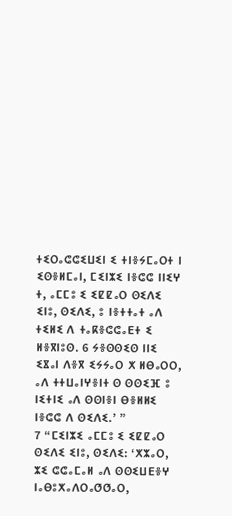ⵜⵉⵔⴰⵛⵛⵉⵡⵉⵏ ⵉ ⵜⵏⴻⵢⵎⴰⵔⵜ ⵏ ⵉⵙⴻⵍⵎⴰⵏ, ⵎⵉⵏⵣⵉ ⵏⴻⵛⵛ ⵏⵏⵉⵖ ⵜ, ⴰⵎⵎⵓ ⵉ ⵉⵇⵇⴰⵔ ⵙⵉⴷⵉ ⵉⵏⵓ, ⵙⵉⴷⵉ, ⵓ ⵏⴻⵜⵜⴰⵜ ⴰⴷ ⵜⵉⵍⵉ ⴷ ⵜⴰⴽⴻⵛⵛⴰⴹⵜ ⵉ ⵍⴻⴳⵏⵓⵙ. 6 ⵢⴻⵙⵙⵉⵙ ⵏⵏⵉ ⵉⴵⴰⵏ ⴷⴻⴳ ⵉⵢⵢⴰⵔ ⵅ ⵍⴱⴰⵔⵔ, ⴰⴷ ⵜⵜⵡⴰⵏⵖⴻⵏⵜ ⵙ ⵙⵙⵉⴼ ⵓ ⵏⵉⵜⵏⵉ ⴰⴷ ⵙⵙⵏⴻⵏ ⴱⴻⵍⵍⵉ ⵏⴻⵛⵛ ⴷ ⵙⵉⴷⵉ.’ ”
7 “ⵎⵉⵏⵣⵉ ⴰⵎⵎⵓ ⵉ ⵉⵇⵇⴰⵔ ⵙⵉⴷⵉ ⵉⵏⵓ, ⵙⵉⴷⵉ: ‘ⵅⵣⴰⵔ, ⵣⵉ ⵛⵛⴰⵎⴰⵍ ⴰⴷ ⵙⵙⵉⵡⴹⴻⵖ ⵏⴰⴱⵓⵅⴰⴷⵔⴰⵚⵚⴰⵔ,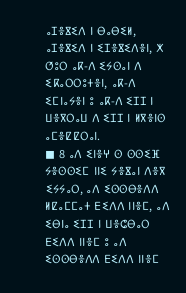ⴰⵊⴻⴵⵉⴷ ⵏ ⴱⴰⴱⵉⵍ, ⴰⵊⴻⴵⵉⴷ ⵏ ⵉⵊⴻⴵⵉⴷⴻⵏ, ⵅ ⵚⵓⵔ ⴰⴽ-ⴷ ⵉⵢⵙⴰⵏ ⴷ ⵉⴽⴰⵔⵔⵓⵜⴻⵏ, ⴰⴽ-ⴷ ⵉⵎⵏⴰⵢⴻⵏ ⵓ ⴰⴽ-ⴷ ⵉⵊⵊ ⵏ ⵡⴻⴳⵔⴰⵡ ⴷ ⵉⵊⵊ ⵏ ⵍⴳⴻⵏⵙ ⴰⵎⴻⵇⵇⵔⴰⵏ.
◼ 8 ⴰⴷ ⵉⵏⴻⵖ ⵙ ⵙⵙⵉⴼ ⵢⴻⵙⵙⵉⵎ ⵏⵏⵉ ⵢⴻⴵⴰⵏ ⴷⴻⴳ ⵉⵢⵢⴰⵔ, ⴰⴷ ⵉⵙⵙⴱⴻⴷⴷ ⵍⵇⴰⵎⵎⴰⵜ ⴹⵉⴷⴷ ⵏⵏⴻⵎ, ⴰⴷ ⵉⴱⵏⴰ ⵉⵊⵊ ⵏ ⵡⴻⵛⴱⴰⵔ ⴹⵉⴷⴷ ⵏⵏⴻⵎ ⵓ ⴰⴷ ⵉⵙⵙⴱⴻⴷⴷ ⴹⵉⴷⴷ ⵏⵏⴻⵎ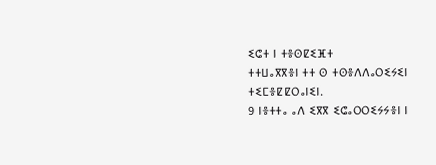ⵉⵛⵜ ⵏ ⵜⴻⵙⵇⵉⴼⵜ
ⵜⵜⵡⴰⴳⴳⴻⵏ ⵜⵜ ⵙ ⵜⵙⴻⴷⴷⴰⵔⵉⵢⵉⵏ ⵜⵉⵎⴻⵇⵇⵔⴰⵏⵉⵏ.
9 ⵏⴻⵜⵜⴰ ⴰⴷ ⵉⴳⴳ ⵉⵛⴰⵔⵔⵉⵢⵢⴻⵏ ⵏ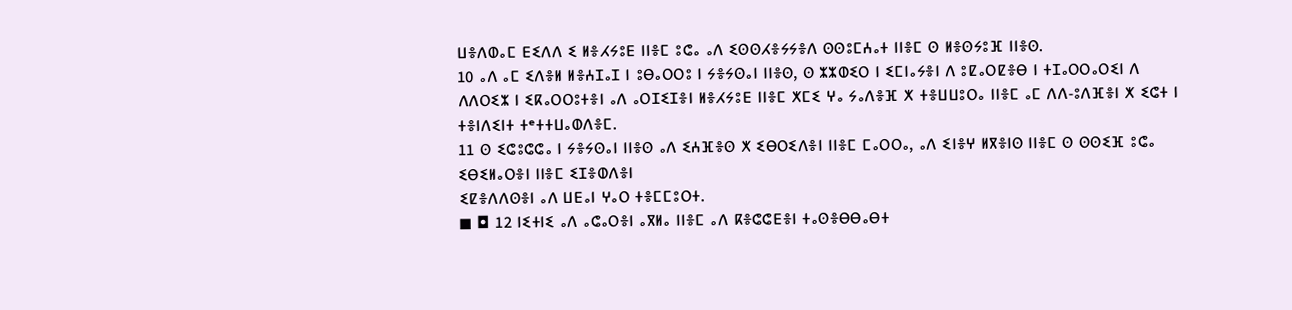ⵡⴻⴷⵀⴰⵎ ⴹⵉⴷⴷ ⵉ ⵍⴻⵃⵢⵓⴹ ⵏⵏⴻⵎ ⵓⵛⴰ ⴰⴷ ⵉⵙⵙⵃⴻⵢⵢⴻⴷ ⵙⵙⵓⵎⵄⴰⵜ ⵏⵏⴻⵎ ⵙ ⵍⴻⵙⵢⵓⴼ ⵏⵏⴻⵙ.
10 ⴰⴷ ⴰⵎ ⵉⴷⴻⵍ ⵍⴻⵄⵊⴰⵊ ⵏ ⵓⴱⴰⵔⵔⵓ ⵏ ⵢⴻⵢⵙⴰⵏ ⵏⵏⴻⵙ, ⵙ ⵣⵣⵀⵉⵔ ⵏ ⵉⵎⵏⴰⵢⴻⵏ ⴷ ⵓⵇⴰⵔⵇⴻⴱ ⵏ ⵜⵊⴰⵔⵔⴰⵔⵉⵏ ⴷ
ⴷⴷⵔⵉⵣ ⵏ ⵉⴽⴰⵔⵔⵓⵜⴻⵏ ⴰⴷ ⴰⵔⵊⵉⵊⴻⵏ ⵍⴻⵃⵢⵓⴹ ⵏⵏⴻⵎ ⵅⵎⵉ ⵖⴰ ⵢⴰⴷⴻⴼ ⵅ ⵜⴻⵡⵡⵓⵔⴰ ⵏⵏⴻⵎ ⴰⵎ ⴷⴷ-ⵓⴷⴼⴻⵏ ⵅ ⵉⵛⵜ ⵏ ⵜⴻⵏⴷⵉⵏⵜ ⵜᵉⵜⵜⵡⴰⵀⴷⴻⵎ.
11 ⵙ ⵉⵛⵓⵛⵛⴰ ⵏ ⵢⴻⵢⵙⴰⵏ ⵏⵏⴻⵙ ⴰⴷ ⵉⵄⴼⴻⵙ ⵅ ⵉⴱⵔⵉⴷⴻⵏ ⵏⵏⴻⵎ ⵎⴰⵔⵔⴰ, ⴰⴷ ⵉⵏⴻⵖ ⵍⴳⴻⵏⵙ ⵏⵏⴻⵎ ⵙ ⵙⵙⵉⴼ ⵓⵛⴰ ⵉⴱⵉⵍⴰⵔⴻⵏ ⵏⵏⴻⵎ ⵉⵊⴻⵀⴷⴻⵏ
ⵉⵇⴻⴷⴷⵙⴻⵏ ⴰⴷ ⵡⴹⴰⵏ ⵖⴰⵔ ⵜⴻⵎⵎⵓⵔⵜ.
◼ ◘ 12 ⵏⵉⵜⵏⵉ ⴰⴷ ⴰⵛⴰⵔⴻⵏ ⴰⴳⵍⴰ ⵏⵏⴻⵎ ⴰⴷ ⴽⴻⵛⵛⴹⴻⵏ ⵜⴰⵙⴻⴱⴱⴰⴱⵜ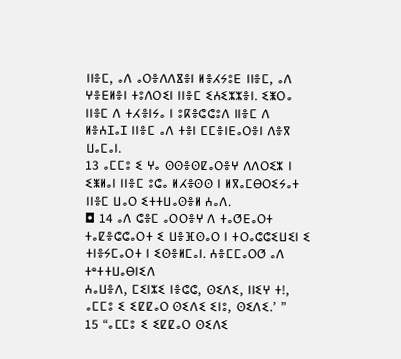ⵏⵏⴻⵎ, ⴰⴷ ⴰⵔⴻⴷⴷⴵⴻⵏ ⵍⴻⵃⵢⵓⴹ ⵏⵏⴻⵎ, ⴰⴷ ⵖⴻⴹⵍⴻⵏ ⵜⵓⴷⵔⵉⵏ ⵏⵏⴻⵎ ⵉⵄⵉⵣⵣⴻⵏ. ⵉⵥⵔⴰ ⵏⵏⴻⵎ ⴷ ⵜⵃⴻⵏⵢⴰ ⵏ ⵓⴽⴻⵛⵛⵓⴷ ⵏⵏⴻⵎ ⴷ ⵍⴻⵄⵊⴰⵊ ⵏⵏⴻⵎ ⴰⴷ ⵜⴻⵏ ⵎⵎⴻⵏⴹⴰⵔⴻⵏ ⴷⴻⴳ ⵡⴰⵎⴰⵏ.
13 ⴰⵎⵎⵓ ⵉ ⵖⴰ ⵙⵙⴻⵙⵇⴰⵔⴻⵖ ⴷⴷⵔⵉⵣ ⵏ ⵉⵥⵍⴰⵏ ⵏⵏⴻⵎ ⵓⵛⴰ ⵍⵃⴻⵙⵙ ⵏ ⵍⴳⴰⵎⴱⵔⵉⵢⴰⵜ ⵏⵏⴻⵎ ⵡⴰⵔ ⵉⵜⵜⵡⴰⵙⴻⵍ ⵄⴰⴷ.
◘ 14 ⴰⴷ ⵛⴻⵎ ⴰⵔⵔⴻⵖ ⴷ ⵜⴰⵚⴹⴰⵔⵜ ⵜⴰⵇⴻⵛⵛⴰⵔⵜ ⵉ ⵡⴻⴼⵙⴰⵔ ⵏ ⵜⵔⴰⵛⵛⵉⵡⵉⵏ ⵉ ⵜⵏⴻⵢⵎⴰⵔⵜ ⵏ ⵉⵙⴻⵍⵎⴰⵏ. ⵄⴻⵎⵎⴰⵔⵚ ⴰⴷ ⵜᵉⵜⵜⵡⴰⴱⵏⵉⴷ
ⵄⴰⵡⴻⴷ, ⵎⵉⵏⵣⵉ ⵏⴻⵛⵛ, ⵙⵉⴷⵉ, ⵏⵏⵉⵖ ⵜ!,
ⴰⵎⵎⵓ ⵉ ⵉⵇⵇⴰⵔ ⵙⵉⴷⵉ ⵉⵏⵓ, ⵙⵉⴷⵉ.’ ”
15 “ⴰⵎⵎⵓ ⵉ ⵉⵇⵇⴰⵔ ⵙⵉⴷⵉ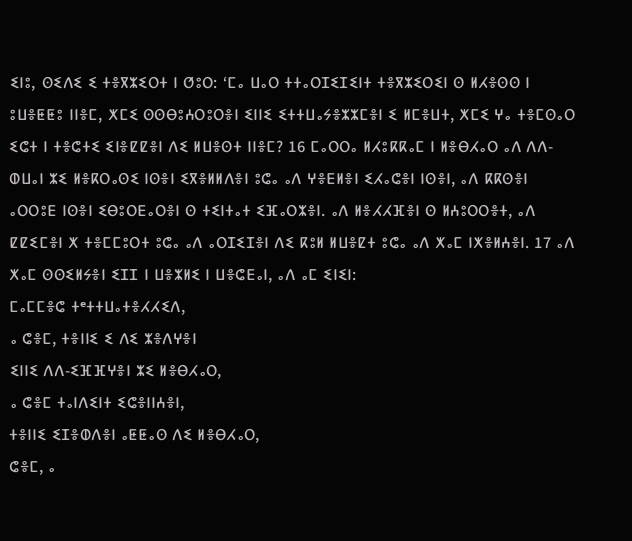ⵉⵏⵓ, ⵙⵉⴷⵉ ⵉ ⵜⴻⴳⵣⵉⵔⵜ ⵏ ⵚⵓⵔ: ‘ⵎⴰ ⵡⴰⵔ ⵜⵜⴰⵔⵊⵉⵊⵉⵏⵜ ⵜⴻⴳⵣⵉⵔⵉⵏ ⵙ ⵍⵃⴻⵙⵙ ⵏ ⵓⵡⴻⵟⵟⵓ ⵏⵏⴻⵎ, ⵅⵎⵉ ⵙⵙⴱⵓⵄⵔⵓⵔⴻⵏ ⵉⵏⵏⵉ ⵉⵜⵜⵡⴰⵢⴻⵣⵣⵎⴻⵏ ⵉ ⵍⵎⴻⵡⵜ, ⵅⵎⵉ ⵖⴰ ⵜⴻⵎⵙⴰⵔ ⵉⵛⵜ ⵏ ⵜⴻⵛⵜⵉ ⵉⵏⴻⵇⵇⴻⵏ ⴷⵉ ⵍⵡⴻⵙⵜ ⵏⵏⴻⵎ? 16 ⵎⴰⵔⵔⴰ ⵍⵃⵓⴽⴽⴰⵎ ⵏ ⵍⴻⴱⵃⴰⵔ ⴰⴷ ⴷⴷ-ⵀⵡⴰⵏ ⵣⵉ ⵍⴻⴽⵔⴰⵙⵉ ⵏⵙⴻⵏ ⵉⴳⴻⵍⵍⴷⴻⵏ ⵓⵛⴰ ⴰⴷ ⵖⴻⴹⵍⴻⵏ ⵉⵃⴰⵛⴻⵏ ⵏⵙⴻⵏ, ⴰⴷ ⴽⴽⵙⴻⵏ ⴰⵔⵔⵓⴹ ⵏⵙⴻⵏ ⵉⴱⵓⵔⴹⴰⵔⴻⵏ ⵙ ⵜⵉⵏⵜⴰⵜ ⵉⴼⴰⵔⵣⴻⵏ. ⴰⴷ ⵍⴻⵃⵃⴼⴻⵏ ⵙ ⵍⵄⵓⵔⵔⴻⵜ, ⴰⴷ ⵇⵇⵉⵎⴻⵏ ⵅ ⵜⴻⵎⵎⵓⵔⵜ ⵓⵛⴰ ⴰⴷ ⴰⵔⵊⵉⵊⴻⵏ ⴷⵉ ⴽⵓⵍ ⵍⵡⴻⵇⵜ ⵓⵛⴰ ⴰⴷ ⵅⴰⵎ ⵏⵅⴻⵍⵄⴻⵏ. 17 ⴰⴷ ⵅⴰⵎ ⵙⵙⵉⵍⵢⴻⵏ ⵉⵊⵊ ⵏ ⵡⴻⵣⵍⵉ ⵏ ⵡⴻⵛⴹⴰⵏ, ⴰⴷ ⴰⵎ ⵉⵏⵉⵏ:
ⵎⴰⵎⵎⴻⵛ ⵜᵉⵜⵜⵡⴰⵜⴻⵃⵃⵉⴷ,
ⴰ ⵛⴻⵎ, ⵜⴻⵏⵏⵉ ⵉ ⴷⵉ ⵣⴻⴷⵖⴻⵏ
ⵉⵏⵏⵉ ⴷⴷ-ⵉⴼⴼⵖⴻⵏ ⵣⵉ ⵍⴻⴱⵃⴰⵔ,
ⴰ ⵛⴻⵎ ⵜⴰⵏⴷⵉⵏⵜ ⵉⵛⴻⵏⵏⵄⴻⵏ,
ⵜⴻⵏⵏⵉ ⵉⵊⴻⵀⴷⴻⵏ ⴰⵟⵟⴰⵙ ⴷⵉ ⵍⴻⴱⵃⴰⵔ,
ⵛⴻⵎ, ⴰ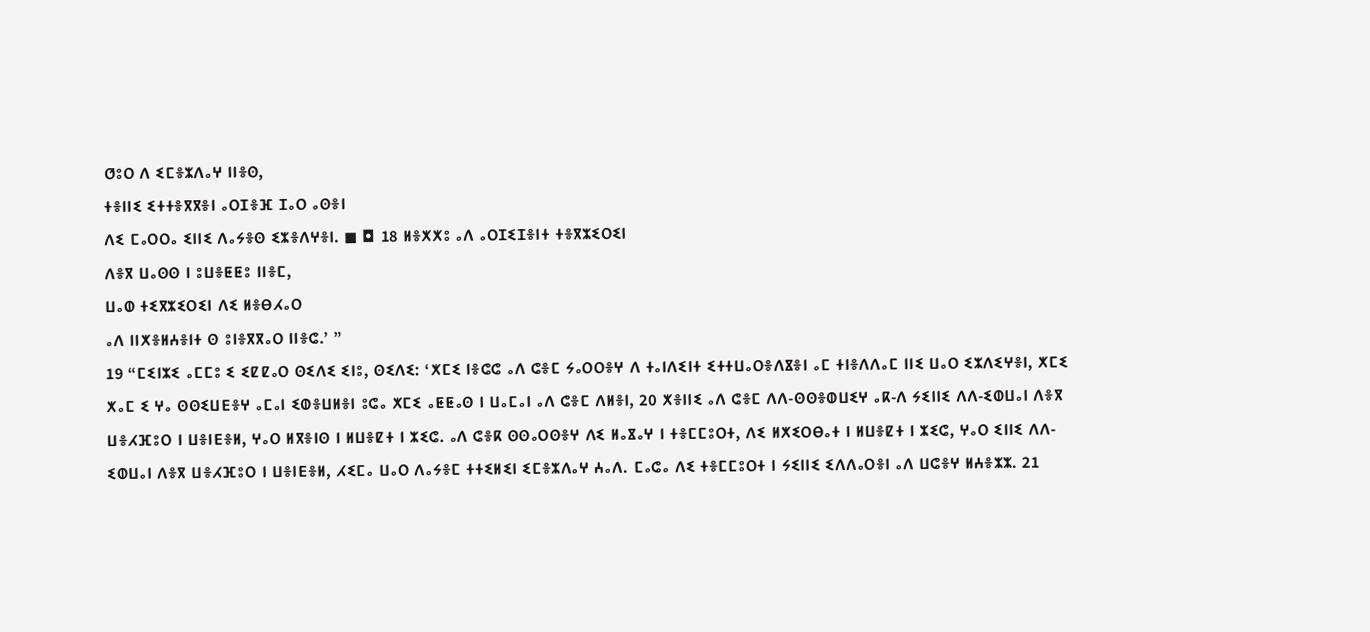ⵚⵓⵔ ⴷ ⵉⵎⴻⵣⴷⴰⵖ ⵏⵏⴻⵙ,
ⵜⴻⵏⵏⵉ ⵉⵜⵜⴻⴳⴳⴻⵏ ⴰⵔⵊⴻⴼ ⵊⴰⵔ ⴰⵙⴻⵏ
ⴷⵉ ⵎⴰⵔⵔⴰ ⵉⵏⵏⵉ ⴷⴰⵢⴻⵙ ⵉⵣⴻⴷⵖⴻⵏ. ◼ ◘ 18 ⵍⴻⵅⵅⵓ ⴰⴷ ⴰⵔⵊⵉⵊⴻⵏⵜ ⵜⴻⴳⵣⵉⵔⵉⵏ
ⴷⴻⴳ ⵡⴰⵙⵙ ⵏ ⵓⵡⴻⵟⵟⵓ ⵏⵏⴻⵎ,
ⵡⴰⵀ ⵜⵉⴳⵣⵉⵔⵉⵏ ⴷⵉ ⵍⴻⴱⵃⴰⵔ
ⴰⴷ ⵏⵏⵅⴻⵍⵄⴻⵏⵜ ⵙ ⵓⵏⴻⴳⴳⴰⵔ ⵏⵏⴻⵛ.’ ”
19 “ⵎⵉⵏⵣⵉ ⴰⵎⵎⵓ ⵉ ⵉⵇⵇⴰⵔ ⵙⵉⴷⵉ ⵉⵏⵓ, ⵙⵉⴷⵉ: ‘ⵅⵎⵉ ⵏⴻⵛⵛ ⴰⴷ ⵛⴻⵎ ⵢⴰⵔⵔⴻⵖ ⴷ ⵜⴰⵏⴷⵉⵏⵜ ⵉⵜⵜⵡⴰⵔⴻⴷⴵⴻⵏ ⴰⵎ ⵜⵏⴻⴷⴷⴰⵎ ⵏⵏⵉ ⵡⴰⵔ ⵉⵣⴷⵉⵖⴻⵏ, ⵅⵎⵉ ⵅⴰⵎ ⵉ ⵖⴰ ⵙⵙⵉⵡⴹⴻⵖ ⴰⵎⴰⵏ ⵉⵀⴻⵡⵍⴻⵏ ⵓⵛⴰ ⵅⵎⵉ ⴰⵟⵟⴰⵙ ⵏ ⵡⴰⵎⴰⵏ ⴰⴷ ⵛⴻⵎ ⴷⵍⴻⵏ, 20 ⵅⴻⵏⵏⵉ ⴰⴷ ⵛⴻⵎ ⴷⴷ-ⵙⵙⴻⵀⵡⵉⵖ ⴰⴽ-ⴷ ⵢⵉⵏⵏⵉ ⴷⴷ-ⵉⵀⵡⴰⵏ ⴷⴻⴳ ⵡⴻⵃⴼⵓⵔ ⵏ ⵡⴻⵏⴹⴻⵍ, ⵖⴰⵔ ⵍⴳⴻⵏⵙ ⵏ ⵍⵡⴻⵇⵜ ⵏ ⵣⵉⵛ. ⴰⴷ ⵛⴻⴽ ⵙⵙⴰⵔⵙⴻⵖ ⴷⵉ ⵍⴰⴵⴰⵖ ⵏ ⵜⴻⵎⵎⵓⵔⵜ, ⴷⵉ ⵍⵅⵉⵔⴱⴰⵜ ⵏ ⵍⵡⴻⵇⵜ ⵏ ⵣⵉⵛ, ⵖⴰⵔ ⵉⵏⵏⵉ ⴷⴷ-ⵉⵀⵡⴰⵏ ⴷⴻⴳ ⵡⴻⵃⴼⵓⵔ ⵏ ⵡⴻⵏⴹⴻⵍ, ⵃⵉⵎⴰ ⵡⴰⵔ ⴷⴰⵢⴻⵎ ⵜⵜⵉⵍⵉⵏ ⵉⵎⴻⵣⴷⴰⵖ ⵄⴰⴷ. ⵎⴰⵛⴰ ⴷⵉ ⵜⴻⵎⵎⵓⵔⵜ ⵏ ⵢⵉⵏⵏⵉ ⵉⴷⴷⴰⵔⴻⵏ ⴰⴷ ⵡⵛⴻⵖ ⵍⵄⴻⵣⵣ. 21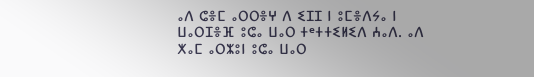ⴰⴷ ⵛⴻⵎ ⴰⵔⵔⴻⵖ ⴷ ⵉⵊⵊ ⵏ ⵓⵎⴻⴷⵢⴰ ⵏ ⵡⴰⵔⵊⴻⴼ ⵓⵛⴰ ⵡⴰⵔ ⵜᵉⵜⵜⵉⵍⵉⴷ ⵄⴰⴷ. ⴰⴷ ⵅⴰⵎ ⴰⵔⵣⵓⵏ ⵓⵛⴰ ⵡⴰⵔ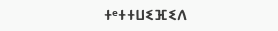ⵜᵉⵜⵜⵡⵉⴼⵉⴷ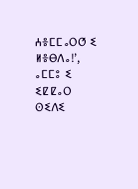ⵄⴻⵎⵎⴰⵔⵚ ⵉ ⵍⴻⴱⴷⴰ!’, ⴰⵎⵎⵓ ⵉ ⵉⵇⵇⴰⵔ ⵙⵉⴷⵉ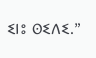ⵉⵏⵓ ⵙⵉⴷⵉ.”